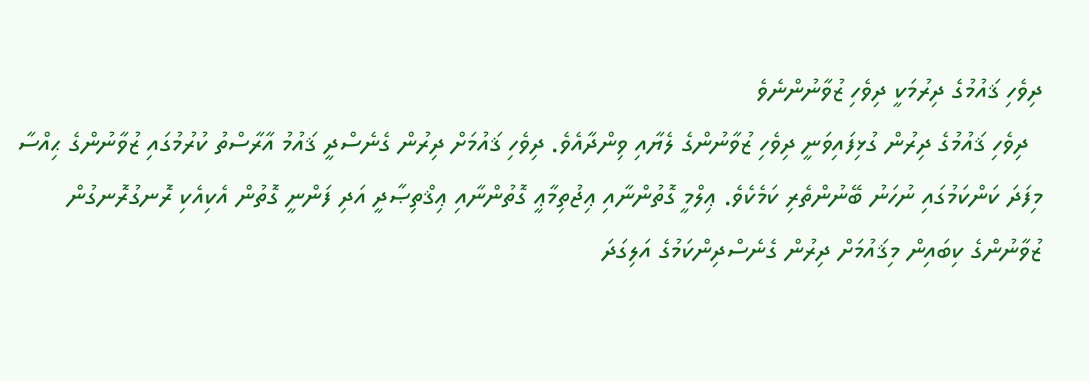ދިވެހި ޤައުމުގެ ދިރުމަކީ ދިވެހި ޒުވާނުންނެވެ
  ދިވެހި ޤައުމުގެ ދިރުން ގުޅިފައިވަނީ ދިވެހި ޒުވާނުންގެ ލެޔާއި ވިންދާއެވެ. ދިވެހި ޤައުމަށް ދިރުން ގެނެސްދީ ޤައުމު އާރާސްތު ކުރުމުގައި ޒުވާނުންގެ ޙިއްސާ މިފަދަ ކަންކަމުގައި ނުހަނު ބޭނުންތެރި ކަމެކެވެ. ޢިލްމީ ގޮތުންނާއި ޢިޖުތިމާޢީ ގޮތުންނާއި ޢިޤްތިޞާދީ އަދި ފަންނީ ގޮތުން އެކިއެކި ރޮނގުރޮނގުން ޒުވާނުންގެ ކިބައިން މިޤައުމަށް ދިރުން ގެނެސްދިންކަމުގެ އަލިގަދަ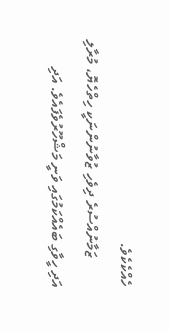ހެއްކެކެވެ.
        ޒަމާނުއްސުރެ ދިވެހި ޒުވާނުންނަކީ ހިތްހެޔޮ، މުރާލި އަދި ހީވާގި ބައެއްކަމުގައި ވަނީ މަޝްހޫރުވެފައެވެ. އަދި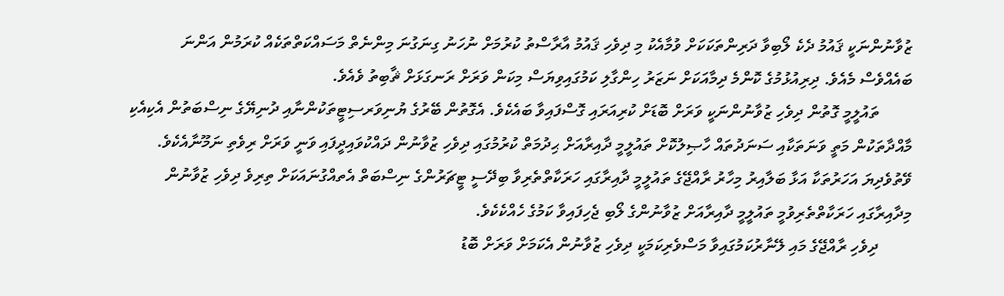ޒުވާނުންނަކީ ޤައުމު ދެކެ ލޯބިވާ ދަރިންތަކަކަށް ވުމާއެކު މި ދިވެހި ޤައުމު އާރާސްތު ކުރުމަށް ނުހަނު ގިނަގުނަ މިންނެތް މަސައްކަތްތަކެއް ކުރަމުން އަންނަ ބައެއްވެސް މެއެވެ. ދިރިއުޅުމުގެ ކޮންމެ ދިމާއަކަށް ނަޒަރު ހިންގާލި ކަމުގައިވިޔަސް މިކަން ވަރަށް ރަނގަޅަށް ޘާބިތު ވެއެވެ.
        ތައުލީމީ ގޮތުން ދިވެހި ޒުވާނުންނަކީ ވަރަށް ބޮޑަށް ކުރިއަރައި ގޮސްފައިވާ ބައެކެވެ. އެގޮތުން ބޭރުގެ ޔުނިވަރސިޓީތަކުންނާއި ދުނިޔޭގެ ނިސްބަތުން އެކިއެކި މާއްދާތަކުން މަތީ ވަނަތަކާއި ސަނަދުތައް ހާޞިލުކޮށް ތައުލީމީ ދާއިރާއަށް ޙިދުމަތް ކުރުމުގައި ދިވެހި ޒުވާނުން ދައްކުވައިދީފައި ވަނީ ވަރަށް ރިވެތި ނަމޫނާއެކެވެ. ވޭތުވެދިޔަ އަހަރުތަކާ އަޅާ ބަލާއިރު މިހާރު ރާއްޖޭގެ ތައުލީމީ ދާއިރާގައި ހަރަކާތްތެރިވާ ބިދޭސީ ޓީޗަރުންގެ ނިސްބަތް އެތއްގުނައަކަށް ތިރިވެ ދިވެހި ޒުވާނުން މިދާއިރާގައި ހަރަކާތްތެރިވުމީ ތައުލީމީ ދާއިރާއަށް ޒުވާނުންގެ ލޯބި ޖެހިފައިވާ ކަމުގެ ހެއްކެކެވެ.
        ދިވެހި ރާއްޖޭގެ މައި ލޭނާރުކަމުގައިވާ މަސްވެރިކަމަކީ ދިވެހި ޒުވާނުން އެކަމަށް ވަރަށް ބޮޑު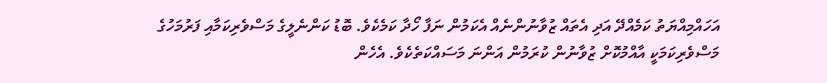އަހައްމިއްޔަތު ކަމެއްދޭ އަދި އެތައް ޒުވާނުންނެއް އެކަމުން ނަފާ ހޯދާ ކަމެކެވެ. ބޮޑު ކަންނެލީގެ މަސްވެރިކަމާއި ފަރުމަހުގެ މަސްވެރިކަމަކީ އާއްމުކޮށް ޒުވާނުން ކުރަމުން އަންނަ މަސައްކަތެކެވެ. އެހެން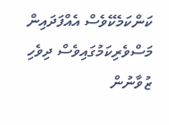ކަންކަމެކޭވެސް އެއްފަދައިން މަސްވެރިކަމުގައިވެސް ދިވެހި ޒުވާނުން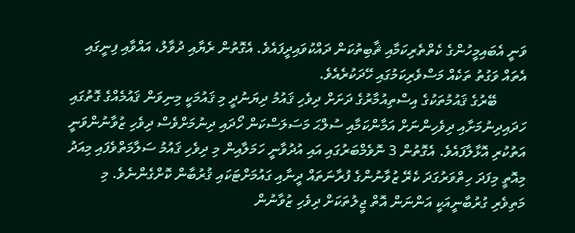ވަނީ އެބައިމީހުންގެ ކެތްތެރިކަމާއި ޘާބިތުކަން ދައްކުވައިދީފައެވެ. އެގޮތުން ރެޔާއި ދުވާލު، އައްވާއި ފިނީގައި އެތައް ވަގުތު ތަކެއް މަސްވެރިކަމުގައި ހޭދަކުރެއެވެ.
        ބޭރުގެ ޤައުމުތަކުގެ އިސްތިއުމާރުގެ ދަށަށް ދިވެހި ޤައުމު ދިޔަނުދީ މި ޤައުމަކީ މިނިވަން ޤައުމެއްގެ ގޮތުގައި ހަދައިދިނުމަށާއި ދިވެހިންނަށް އަމާންކަމާއި ސުލްޙަ މަސަލަސްކަން ހޯދައި ދިނުމަށްވެސް ދިވެހި ޒުވާނުންވަނީ އަތުކުރި އޮޅާލާފައެވެ. އެގޮތުން 3 ނޮވެމްބަރުގައި އައި އުދުވާނީ ހަމަލާއިން މި ދިވެހި ޤައުމު ސަލާމަތްވެފައި މިއަދު މިއޮތީ މިފަދަ ހިތްވަރުގަދަ ކެރޭ ޒުވާނުންގެ ފުރާނަތައް ދީނާއި ގައުމަށްޓަކައި ޤުރުބާން ކޮށްގެންނެވެ. މި މަތިވެރި ގުރުބާނީއަކީ އަންނަން އޮތް ޖީލުތަކަށް ދިވެހި ޒުވާނުން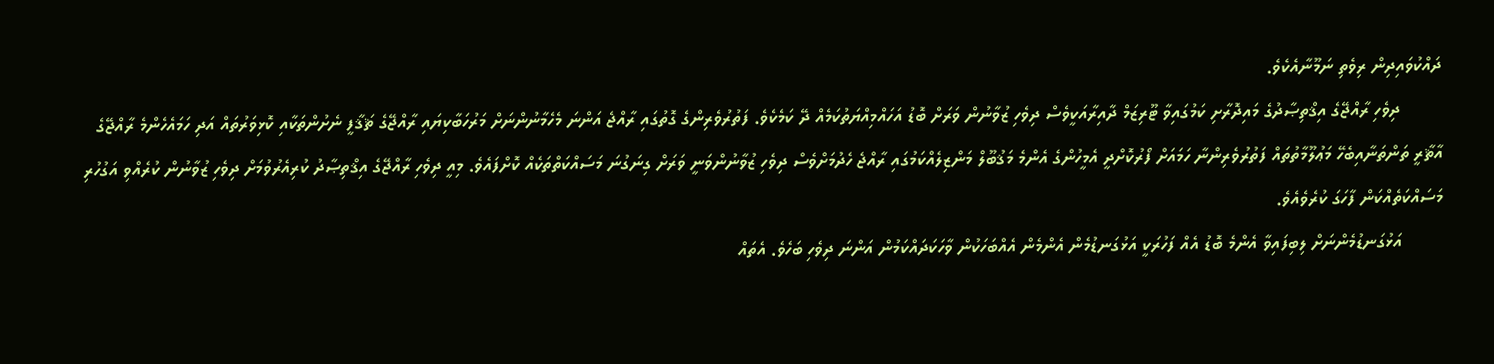ދައްކުވައިދިން ރިވެތި ނަމޫނާއެކެވެ.
        ދިވެހި ރާއްޖޭގެ އިޤްތިޞާދުގެ މައިދޮރާށި ކަމުގައިވާ ޓޫރިޒަމް ދާއިރާއަކީވެސް ދިވެހި ޒުވާނުން ވަރަށް ބޮޑު އަހައްމިއްޔަތުކަމެއް ދޭ ކަމެކެވެ. ފަތުރުވެރިންގެ ގޮތުގައި ރާއްޖެ އަންނަ މެހެމާނުންނަށް މަރުހަބާކިޔައި ރާއްޖޭގެ ޘަޤާފީ ނެށުންތަކާއި ކޮޅިވަރުތައް އަދި ހަމައެހެންމެ ރާއްޖޭގެ އާޘާރީ ތަންތަނާއިބެހޭ މަޢުލޫމާތުތައް ފަތުރުވެރިންނާ ހަމައަށް ފޯރުކޮށްދީ އެމީހުންގެ އެންމެ މަޤުބޫލް މަންޒިލެއްކަމުގައި ރާއްޖެ ހެދުމަށްވެސް ދިވެހި ޒުވާނުންވަނީ ވަރަށް ގިނަގުނަ މަސައްކަތްތަކެއް ކޮށްފައެވެ. މިއީ ދިވެހި ރާއްޖޭގެ އިޤްތިޞާދު ކުރިއެރުވުމަށް ދިވެހި ޒުވާނުން ކުރެއްވި އަގުހުރި މަސައްކަތެއްކަން ފާހަގަ ކުރެވެއެވެ.
        އަޅުގަނޑުމެންނަށް ލިބިފައިވާ އެންމެ ބޮޑު އެއް ފަހުރަކީ އަޅުގަނޑުމެން އެންމެން އެއްބަހަކުން ވާހަކަދައްކަމުން އަންނަ ދިވެހި ބަހެވެ. އެތައް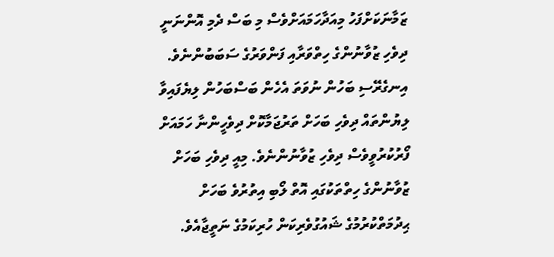ޒަމާނަކަށްފަހު މިއަދާހަމައަށްވެސް މި ބަސް ދެމި އޮންނަނީ ދިވެހި ޒުވާނުންގެ ހިތްވަރާއި ފަންވަރުގެ ސަބަބުންނެވެ. އިނގެރޭސި ބަހުން ނުވަތަ އެހެން ބަސްބަހުން ލިޔެފައިވާ ލިޔުންތައް ދިވެހި ބަހަށް ތަރުޖަމާކޮށް ދިވެހީންނާ ހަމައަށް ފޯރުކުރުވީވެސް ދިވެހި ޒުވާނުންނެވެ. މިއީ ދިވެހި ބަހަށް ޒުވާނުންގެ ހިތްތަކުގައި އޮތް ލޯބި އިތުރުވެ ބަހަށް ޙިދުމަތްކުރުމުގެ ޝައުގުވެރިކަން ހުރިކަމުގެ ނަތީޖާއެވެ.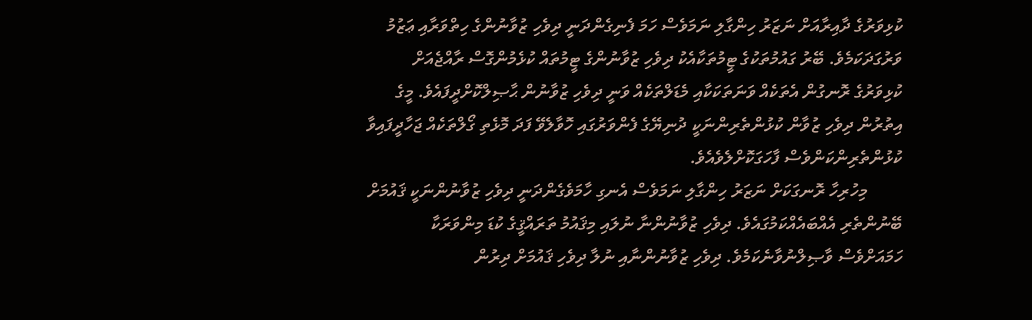ކުޅިވަރުގެ ދާއިރާއަށް ނަޒަރު ހިންގާލި ނަމަވެސް ހަމަ ފެނިގެންދަނީ ދިވެހި ޒުވާނުންގެ ހިތްވަރާއި ޢަޒުމު ވަރުގަދަކަމެވެ. ބޭރު ގައުމުތަކުގެ ޓީމުތަކާއެކު ދިވެހި ޒުވާނުންގެ ޓީމުތައް ކުޅެމުންގޮސް ރާއްޖެއަށް ކުޅިވަރުގެ ރޮނގުން އެތަކެއް ވަނަތަކަކާއި މެޑަލްތަކެއް ވަނީ ދިވެހި ޒުވާނުން ޙާޞިލްކޮށްދީފައެވެ. މީގެ އިތުރުން ދިވެހި ޒުވާން ކުޅުންތެރިންނަކީ ދުނިޔޭގެ ފެންވަރުގައި ހޮވާލެވޭ ފަދަ މޮޅެތި ގޯލްތަކެއް ޖަހާދީފައިވާ ކުޅުންތެރިންކަންވެސް ފާހަގަކޮށްލެވެއެވެ.
        މިހުރިހާ ރޮނގަކަށް ނަޒަރު ހިންގާލި ނަމަވެސް އެނގި ހާމަވެގެންދަނީ ދިވެހި ޒުވާނުންނަކީ ޤައުމަށް ބޭނުންތެރި އެއްބައެއްކަމުގައެވެ. ދިވެހި ޒުވާނުންނާ ނުލައި މިޤައުމު ތަރައްޤީގެ ކުޑަ މިންވަރަކާ ހަމައަށްވެސް ވާޞިލްނުވާނެކަމެވެ. ދިވެހި ޒުވާނުންނާއި ނުލާ ދިވެހި ޤައުމަށް ދިރުން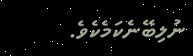ނުލިބޭނެކަމެކެވެ.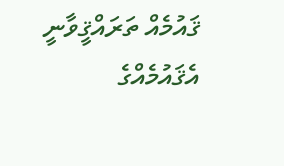ޤައުމެއް ތަރައްޤީވާނީ އެޤައުމެއްގެ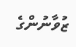ޒުވާނުންގެ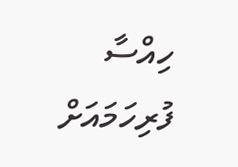ހިއްސާ ފުރިހަމައަށް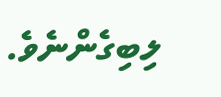ލިބިގެންނެވެ.